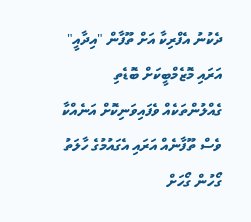ދެކުނު އެފްރިކާ އަށް ތޫފާން "އިދާއީ" އަރައި މޮޒެމްބީކަށް ބޮޑެތި ގެއްލުންތަކެއް ވެފައިވަނިކޮށް އަނެއްކާ ވެސް ތޫފާނެއް އަރައި އެގައުމުގެ ހާލަތު ގޯހުން ގޯހަށް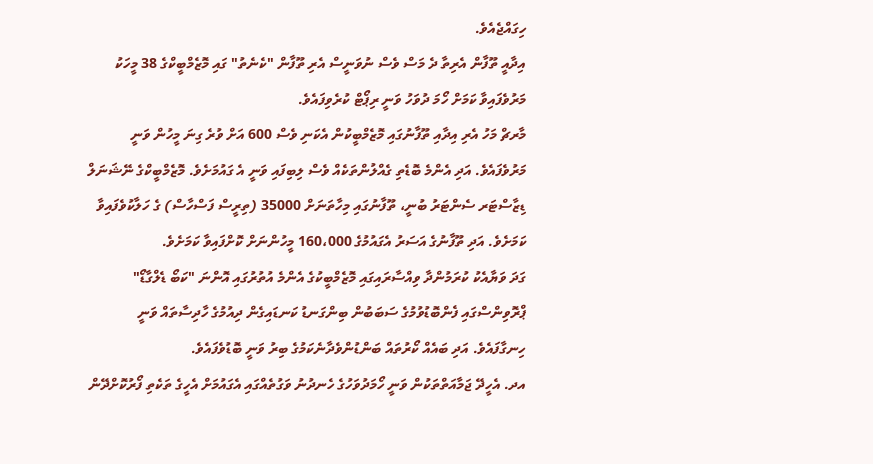ހިގައްޖެއެވެ.
އިދާއީ ތޫފާން އެރިތާ ދެ މަސް ވެސް ނުވަނީސް އެރި ތޫފާން "ކެނެތު" ގައި މޮޒެމްބީކްގެ 38 މީހަކު މަރުވެފައިވާ ކަމަށް ހޯމަ ދުވަހު ވަނީ ރިޕޯޓް ކުރެވިފައެވެ.
މާރޗް މަހު އެރި އިދާއި ތޫފާނުގައި މޮޒެމްބީކުން އެކަނި ވެސް 600 އަށް ވުރެ ގިނަ މީހުން ވަނީ މަރުވެފައެވެ. އަދި އެންމެ ބޮޑެތި ގެއްލުންތަކެއް ވެސް ލިބިފައި ވަނީ އެ ގައުމަށެވެ. މޮޒެމްބީކްގެ ނޭޝަނަލް ޑިޒާސްޓަރ ސެންޓަރު ބުނީ، ތޫފާނުގައި މިހާތަނަށް 35000 (ތިރީސް ފަސްހާސް) ގެ ހަލާކުވެފައިވާ ކަމަށެވެ. އަދި ތޫފާނުގެ އަސަރު އެގައުމުގެ 160،000 މީހުންނަށް ކޮށްފައިވާ ކަމަށެވެ.
ގަދަ ވަޔާއެކު ކުރަމުންދާ ވިއްސާރައިގައި މޮޒެމްބީކުގެ އެންމެ އުތުރުގައި އޮންނަ "ކަބޯ ޑެލްގާޑޯ" ޕްރޮވިންސްގައި ފެންބޮޑުވުމުގެ ސަބަބުން ބިންގަނޑު ކަނޑައިގެން ދިއުމުގެ ހާދިސާތައް ވަނީ ހިނގާފައެވެ. އަދި ބައެއް ކޯރުތައް ބަންޑުންވެދާނެކަމުގެ ބިރު ވަނީ ބޮޑުވެފައެވެ.
އދ. އެހީދޭ ޖަމާއަތްތަކުން ވަނީ ހޯމަދުވަހުގެ ހެނދުނު ވަގުތެއްގައި އެގައުމަށް އެހީގެ ތަކެތި ފޯރުކޮށްދޭން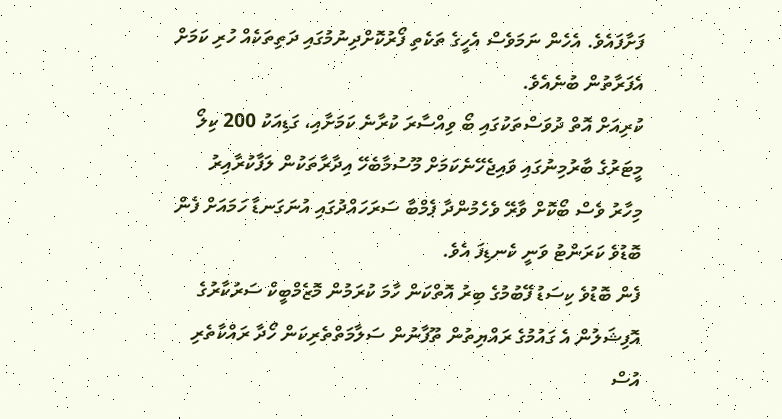ފަށާފައެވެ. އެހެން ނަމަވެސް އެހީގެ ތަކެތި ފޯރުކޮށްދިނުމުގައި ދަތިތަކެއް ހުރި ކަމަށް އެފަރާތުން ބުނެއެވެ.
ކުރިއަށް އޮތް ދުވަސްތަކުގައި ބޯ ވިއްސާރަ ކުރާނެ ކަމަށާއި، ގަޑިއަކު 200 ކިލޯ މީޓަރުގެ ބާރުމިނުގައި ވައިޖެހޭނެކަމަށް މޫސުމާބެހޭ އިދާރާތަކުން ލަފާކުރާއިރު މިހާރު ވެސް ބޯކޮށް ވާރޭ ވެހެމުންދާ ޕެމްބާ ސަރަހައްދުގައި އުނަގަނޑާ ހަމައަށް ފެން ބޮޑުވެ ކަރަންޓު ވަނީ ކެނޑިފަ އެވެ.
ފެން ބޮޑުވެ ކިސަޑު ފޭބުމުގެ ބިރު އޮތްކަން ހާމަ ކުރަމުން މޮޒެމްބީކް ސަރުކާރުގެ އޮފިޝަލުން އެ ގައުމުގެ ރައްޔިތުން ތޫފާނުން ސަލާމަތްތެރިކަން ހޯދާ ރައްކާތެރި އުސް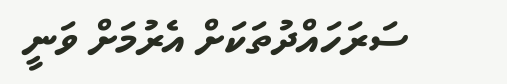ސަރަހައްދުތަކަށް އެރުމަށް ވަނީ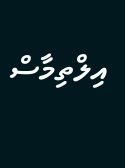އިލްތިމާސް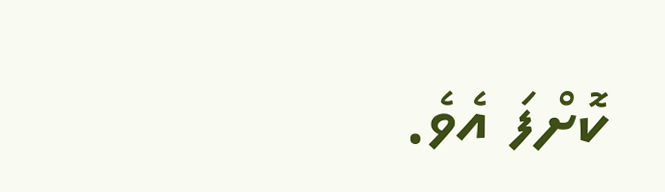ކޮށްފަ އެވެ.